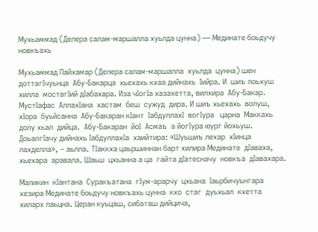Мухьаммад (Делера салам-маршалла хуьлда цунна) — Мединате боьдучу новкъахь

Мухьаммад Пайхамар (Делера салам-маршалла  хуьлда  цунна) шен доттагIчуьнца  Абу-Бакарца  хьехахь кхаа дийнахь  Iийра. И  шиъ лоьхуш  хилла  мостагIий дIабахара. Иза чIогIа хазахетта, вилхира  Абу-Бакар. МустIафас  АллахIана  хастам  беш  сужуд  дира. И шиъ хьехахь  волуш, хIора  буьйсанна  Абу-Бакаран кIант  IабдуллахI  вогIура   царна  Маккахь  долу хьал  дийца.  Абу-Бакаран  йоI  Асмаъ  а йогIура юург йохьуш. ДоьалгIачу дийнахь IабдуллахIа  хаийтира: «Шуьшиъ лехар  хIинца  лахделла», – аьлла. ТIаккха цаьршиннан барт хилира Мединате  дIаваха, хьехара  аравала. Шаьш  цхьанна а ца  гайта дIатесначу  новкъа  дIавахара.

Маликин  кIантана  Суракъатана  гIум-арарчу  цхьана  Iаьрбичуьнгара хезира Мединате боьдучу новкъахь цунна  кхо  стаг  дуьхьал  кхетта  хиларх лаьцна. Церан куьцаш, сибаташ дийцича,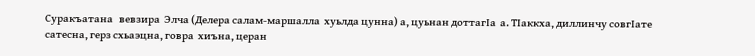Суракъатана   вевзира  Элча (Делера салам-маршалла  хуьлда цунна) а, цуьнан доттагIа  а. ТIаккха, диллинчу совгIате  сатесна, герз схьаэцна, говра  хиъна, церан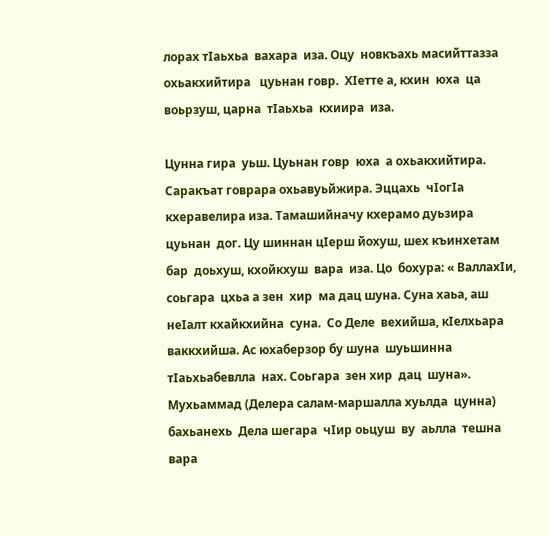лорах тIаьхьа  вахара  иза. Оцу  новкъахь масийттазза охьакхийтира   цуьнан говр.  ХIетте а, кхин  юха  ца  воьрзуш, царна  тIаьхьа  кхиира  иза.

Цунна гира  уьш. Цуьнан говр  юха  а охьакхийтира. Саракъат говрара охьавуьйжира. Эццахь  чIогIа  кхеравелира иза. Тамашийначу кхерамо дуьзира  цуьнан  дог. Цу шиннан цIерш йохуш, шех къинхетам бар  доьхуш, кхойкхуш  вара  иза. Цо  бохура: « ВаллахIи, соьгара  цхьа а зен  хир  ма дац шуна. Суна хаьа, аш неIалт кхайкхийна  суна.  Со Деле  вехийша, кIелхьара  ваккхийша. Ас юхаберзор бу шуна  шуьшинна  тIаьхьабевлла  нах. Соьгара  зен хир  дац  шуна». Мухьаммад (Делера салам-маршалла хуьлда  цунна) бахьанехь  Дела шегара  чIир оьцуш  ву  аьлла  тешна вара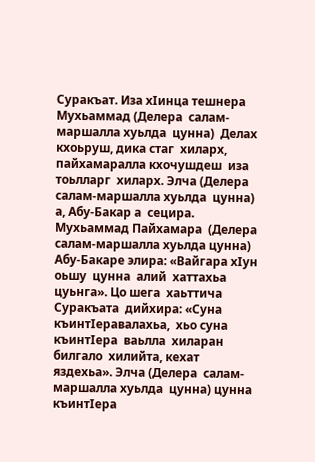Суракъат. Иза хIинца тешнера Мухьаммад (Делера  салам-маршалла хуьлда  цунна)  Делах  кхоьруш, дика стаг  хиларх, пайхамаралла кхочушдеш  иза  тоьлларг  хиларх. Элча (Делера салам-маршалла хуьлда  цунна) а, Абу-Бакар а  сецира. Мухьаммад Пайхамара  (Делера салам-маршалла хуьлда цунна) Абу-Бакаре элира: «Вайгара хIун оьшу  цунна  алий  хаттахьа   цуьнга». Цо шега  хаьттича  Суракъата  дийхира: «Суна  къинтIеравалахьа,  хьо суна  къинтIера  ваьлла  хиларан билгало  хилийта, кехат яздехьа». Элча (Делера  салам-маршалла хуьлда  цунна) цунна  къинтIера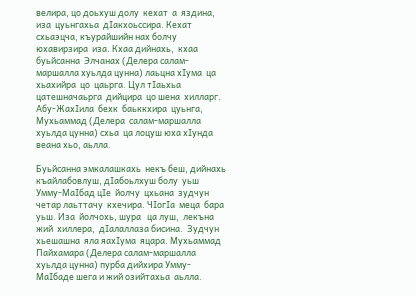велира, цо доьхуш долу  кехат  а  яздина, иза  цуьнгахьа  дIакхоьссира. Кехат  схьаэцча, къурайшийн нах болчу  юхавирзира  иза. Кхаа дийнахь,  кхаа буьйсанна  Элчанах (Делера салам-маршалла хуьлда цунна) лаьцна хIума  ца хьахийра  цо  цаьрга. Цул тIаьхьа  цатешначаьрга  дийцира  цо шена  хилларг. Абу-ЖахIила  бехк  баьккхира  цуьнга, Мухьаммад (Делера  салам-маршалла хуьлда цунна) схьа  ца лоцуш юха хIунда  веана хьо, аьлла.

Буьйсанна эмкалашкахь  некъ беш, дийнахь  къайлабовлуш, дIабоьлхуш болу  уьш  Умму-МаIбад цIе  йолчу  цхьана  зудчун  четар лаьттачу  кхечира. ЧIогIа  меца  бара  уьш. Иза  йолчохь, шура   ца луш,  лекъна  жий  хиллера,  дIалаллаза бисина.  Зудчун хьешашна  яла яахIума  яцара. Мухьаммад Пайхамара (Делера салам-маршалла хуьлда цунна) пурба дийхира Умму-МаIбаде шега и жий озийтахьа  аьлла.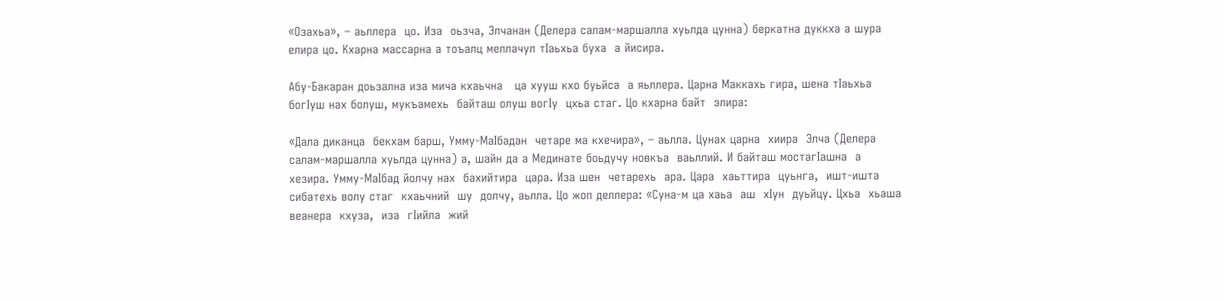«Озахьа», – аьллера  цо. Иза  оьзча, Элчанан (Делера салам-маршалла хуьлда цунна) беркатна дуккха а шура елира цо. Кхарна массарна а тоъалц меллачул тIаьхьа буха  а йисира.

Абу-Бакаран доьзална иза мича кхаьчна   ца хууш кхо буьйса  а яьллера. Царна Маккахь гира, шена тIаьхьа  богIуш нах болуш, мукъамехь  байташ олуш вогIу  цхьа стаг. Цо кхарна байт  элира:

«Дала диканца  бекхам барш, Умму-МаIбадан  четаре ма кхечира», – аьлла. Цунах царна  хиира  Элча (Делера салам-маршалла хуьлда цунна) а, шайн да а Мединате боьдучу новкъа  ваьллий. И байташ мостагIашна  а хезира. Умму-МаIбад йолчу нах  бахийтира  цара. Иза шен  четарехь  ара. Цара  хаьттира  цуьнга,  ишт-ишта сибатехь волу стаг  кхаьчний  шу  долчу, аьлла. Цо жоп деллера: «Суна-м ца хаьа  аш  хIун  дуьйцу. Цхьа  хьаша  веанера  кхуза,  иза  гIийла  жий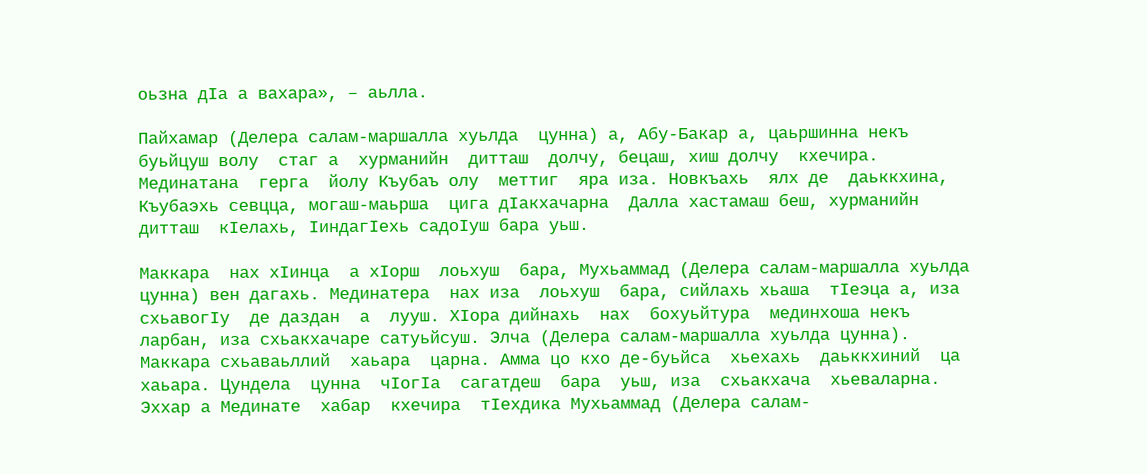оьзна дIа а вахара», – аьлла.

Пайхамар (Делера салам-маршалла хуьлда  цунна) а, Абу-Бакар а, цаьршинна некъ буьйцуш волу  стаг а  хурманийн  дитташ  долчу, бецаш, хиш долчу  кхечира. Мединатана  герга  йолу Къубаъ олу  меттиг  яра иза. Новкъахь  ялх де  даьккхина, Къубаэхь севцца, могаш-маьрша  цига дIакхачарна  Далла хастамаш беш, хурманийн  дитташ  кIелахь, IиндагIехь садоIуш бара уьш.

Маккара  нах хIинца  а хIорш  лоьхуш  бара, Мухьаммад (Делера салам-маршалла хуьлда цунна) вен дагахь. Мединатера  нах иза  лоьхуш  бара, сийлахь хьаша  тIеэца а, иза  схьавогIу  де даздан  а  лууш. ХIора дийнахь  нах  бохуьйтура  мединхоша некъ ларбан, иза схьакхачаре сатуьйсуш. Элча (Делера салам-маршалла хуьлда цунна).  Маккара схьаваьллий  хаьара  царна. Амма цо кхо де-буьйса  хьехахь  даьккхиний  ца хаьара. Цундела  цунна  чIогIа  сагатдеш  бара  уьш, иза  схьакхача  хьеваларна. Эххар а Мединате  хабар  кхечира  тIехдика Мухьаммад (Делера салам-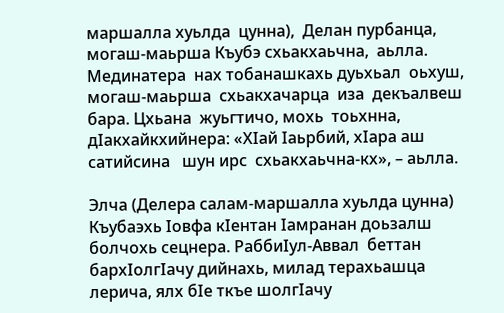маршалла хуьлда  цунна),  Делан пурбанца, могаш-маьрша Къубэ схьакхаьчна,  аьлла. Мединатера  нах тобанашкахь дуьхьал  оьхуш, могаш-маьрша  схьакхачарца  иза  декъалвеш бара. Цхьана  жуьгтичо, мохь  тоьхнна,   дIакхайкхийнера: «ХIай Iаьрбий, хIара аш  сатийсина   шун ирс  схьакхаьчна-кх», – аьлла.

Элча (Делера салам-маршалла хуьлда цунна) Къубаэхь Iовфа кIентан Iамранан доьзалш болчохь сецнера. РаббиIул-Аввал  беттан бархIолгIачу дийнахь, милад терахьашца лерича, ялх бIе ткъе шолгIачу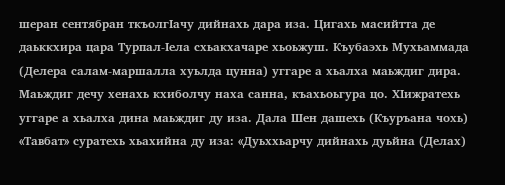шеран сентябран ткъолгIачу дийнахь дара иза. Цигахь масийтта де даьккхира цара Турпал-Iела схьакхачаре хьоьжуш. Къубаэхь Мухьаммада (Делера салам-маршалла хуьлда цунна) уггаре а хьалха маьждиг дира. Маьждиг дечу хенахь кхиболчу наха санна, къахьоьгура цо. ХIижратехь уггаре а хьалха дина маьждиг ду иза. Дала Шен дашехь (Къуръана чохь) «Тавбат» суратехь хьахийна ду иза: «Дуьххьарчу дийнахь дуьйна (Делах)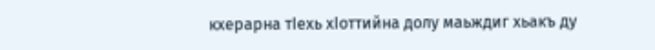кхерарна тIехь хIоттийна долу маьждиг хьакъ ду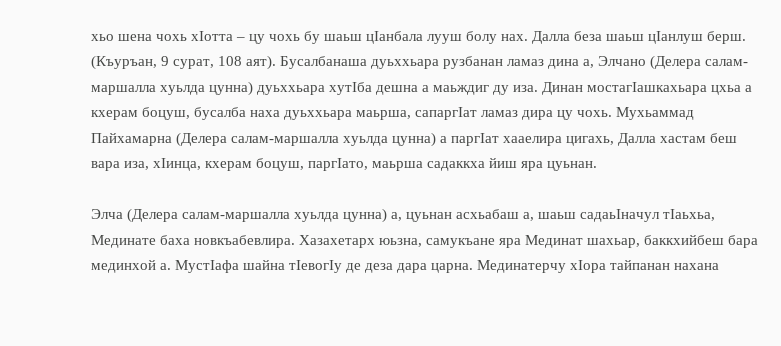хьо шена чохь хIотта – цу чохь бу шаьш цIанбала лууш болу нах. Далла беза шаьш цIанлуш берш. (Къуръан, 9 сурат, 108 аят). Бусалбанаша дуьххьара рузбанан ламаз дина а, Элчано (Делера салам-маршалла хуьлда цунна) дуьххьара хутIба дешна а маьждиг ду иза. Динан мостагIашкахьара цхьа а кхерам боцуш, бусалба наха дуьххьара маьрша, сапаргIат ламаз дира цу чохь. Мухьаммад Пайхамарна (Делера салам-маршалла хуьлда цунна) а паргIат хааелира цигахь, Далла хастам беш вара иза, хIинца, кхерам боцуш, паргIато, маьрша садаккха йиш яра цуьнан.

Элча (Делера салам-маршалла хуьлда цунна) а, цуьнан асхьабаш а, шаьш садаьIначул тIаьхьа, Мединате баха новкъабевлира. Хазахетарх юьзна, самукъане яра Мединат шахьар, баккхийбеш бара мединхой а. МустIафа шайна тIевогIу де деза дара царна. Мединатерчу хIора тайпанан нахана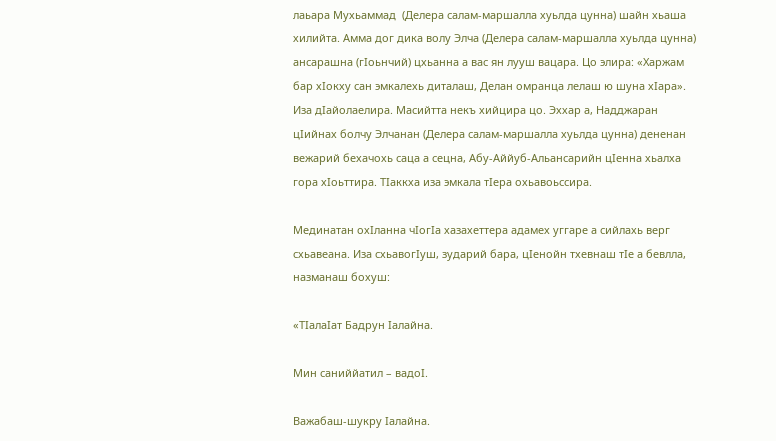лаьара Мухьаммад  (Делера салам-маршалла хуьлда цунна) шайн хьаша хилийта. Амма дог дика волу Элча (Делера салам-маршалла хуьлда цунна) ансарашна (гIоьнчий) цхьанна а вас ян лууш вацара. Цо элира: «Харжам бар хIокху сан эмкалехь диталаш, Делан омранца лелаш ю шуна хIара». Иза дIайолаелира. Масийтта некъ хийцира цо. Эххар а, Надджаран цIийнах болчу Элчанан (Делера салам-маршалла хуьлда цунна) дененан вежарий бехачохь саца а сецна, Абу-Аййуб-Альансарийн цIенна хьалха гора хIоьттира. ТIаккха иза эмкала тIера охьавоьссира.

Мединатан охIланна чIогIа хазахеттера адамех уггаре а сийлахь верг схьавеана. Иза схьавогIуш, зударий бара, цIенойн тхевнаш тIе а бевлла, назманаш бохуш:

«ТIалаIат Бадрун Iалайна.

Мин саниййатил – вадоI.

Важабаш-шукру Iалайна.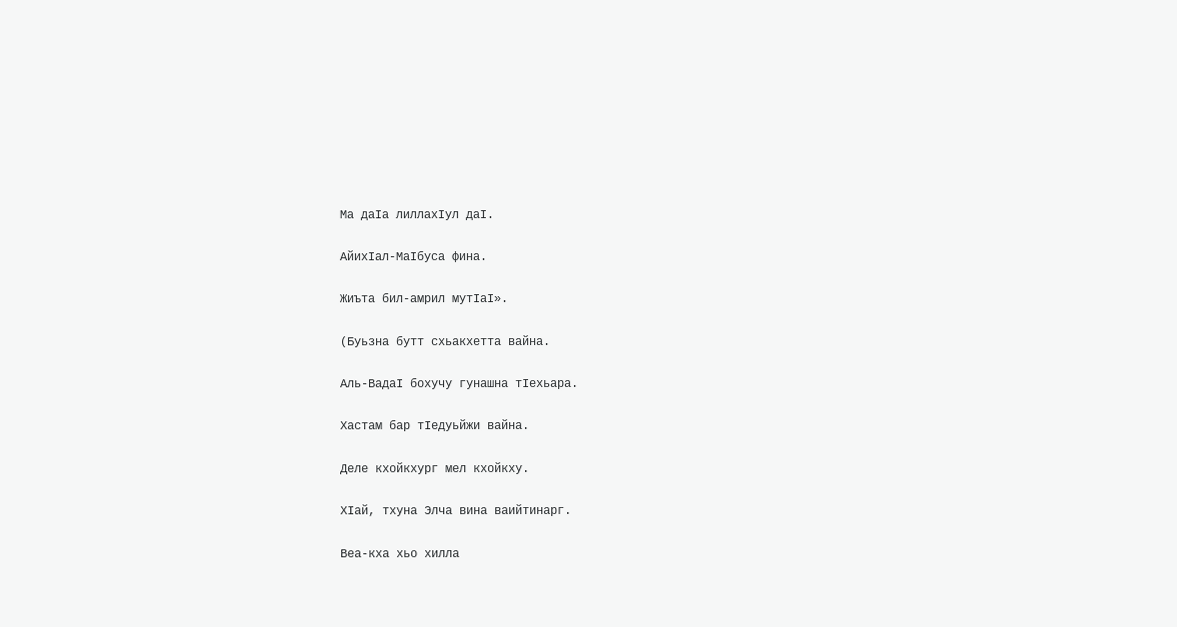Ма даIа лиллахIул даI.

АйихIал-МаIбуса фина.

Жиъта бил-амрил мутIаI».

(Буьзна бутт схьакхетта вайна.

Аль-ВадаI бохучу гунашна тIехьара.

Хастам бар тIедуьйжи вайна.

Деле кхойкхург мел кхойкху.

ХIай, тхуна Элча вина ваийтинарг.

Веа-кха хьо хилла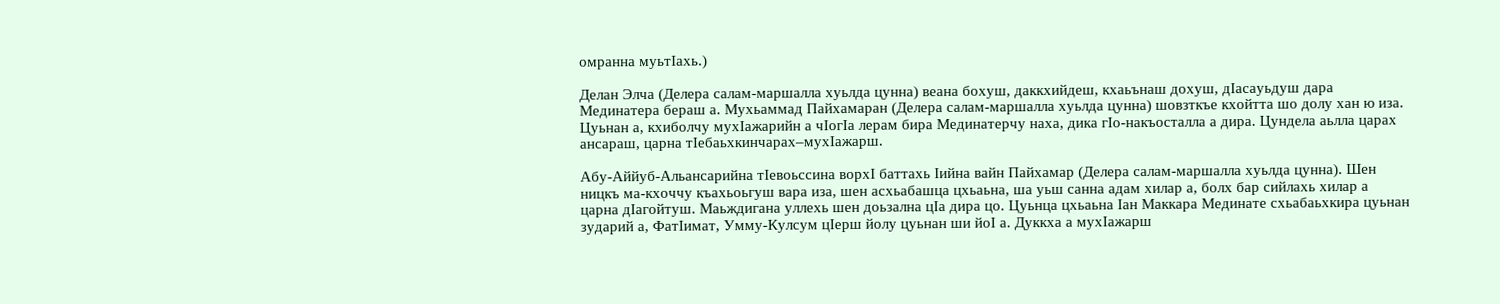омранна муьтIахь.)

Делан Элча (Делера салам-маршалла хуьлда цунна) веана бохуш, даккхийдеш, кхаьънаш дохуш, дIасауьдуш дара Мединатера бераш а. Мухьаммад Пайхамаран (Делера салам-маршалла хуьлда цунна) шовзткъе кхойтта шо долу хан ю иза. Цуьнан а, кхиболчу мухIажарийн а чIогIа лерам бира Мединатерчу наха, дика гIо-накъосталла а дира. Цундела аьлла царах ансараш, царна тIебаьхкинчарах–мухIажарш.

Абу-Аййуб-Альансарийна тIевоьссина ворхI баттахь Iийна вайн Пайхамар (Делера салам-маршалла хуьлда цунна). Шен ницкъ ма-кхоччу къахьоьгуш вара иза, шен асхьабашца цхьаьна, ша уьш санна адам хилар а, болх бар сийлахь хилар а царна дIагойтуш. Маьждигана уллехь шен доьзална цIа дира цо. Цуьнца цхьаьна Iан Маккара Мединате схьабаьхкира цуьнан зударий а, ФатIимат, Умму-Кулсум цIерш йолу цуьнан ши йоI а. Дуккха а мухIажарш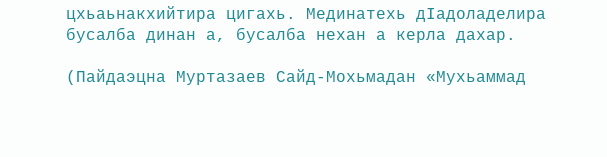цхьаьнакхийтира цигахь. Мединатехь дIадоладелира бусалба динан а, бусалба нехан а керла дахар.

(Пайдаэцна Муртазаев Сайд-Мохьмадан «Мухьаммад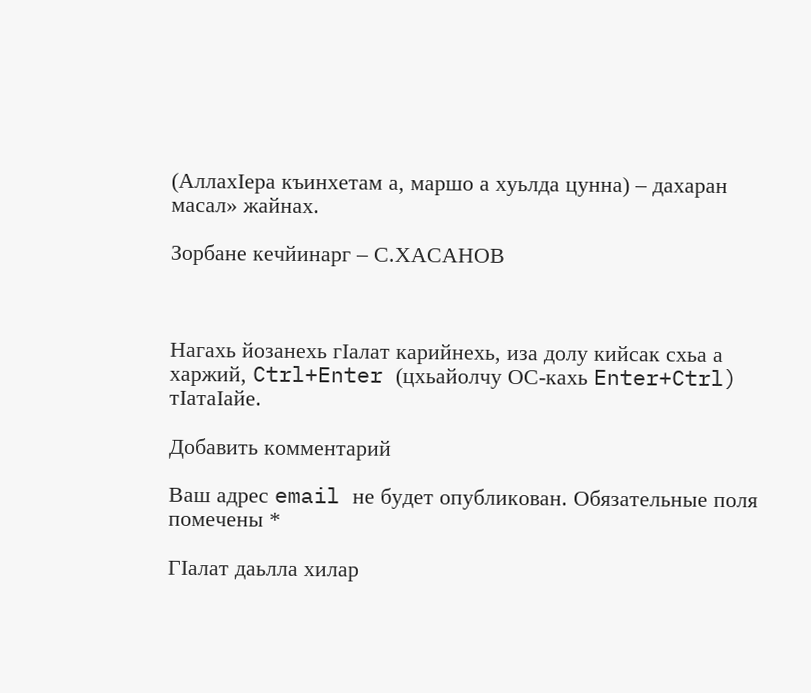(АллахIера къинхетам а, маршо а хуьлда цунна) – дахаран масал» жайнах.

Зорбане кечйинарг – С.ХАСАНОВ



Нагахь йозанехь гIалат карийнехь, иза долу кийсак схьа а харжий, Ctrl+Enter (цхьайолчу ОС-кахь Enter+Ctrl) тIатаIайе.

Добавить комментарий

Ваш адрес email не будет опубликован. Обязательные поля помечены *

ГIалат даьлла хилар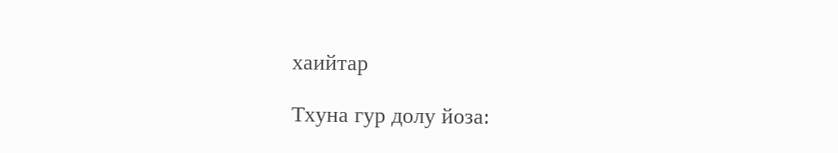хаийтар

Тхуна гур долу йоза: